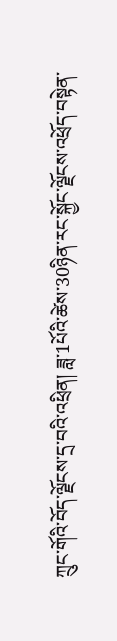ཀྲུང་གོའི་བོད་ལྗོངས་དྲ་བའི་འཕྲིན། ཟླ་1པོའི་ཚེས་30ཉིན་རང་སྐྱོང་ལྗོངས་འཕྲོད་བསྟེན་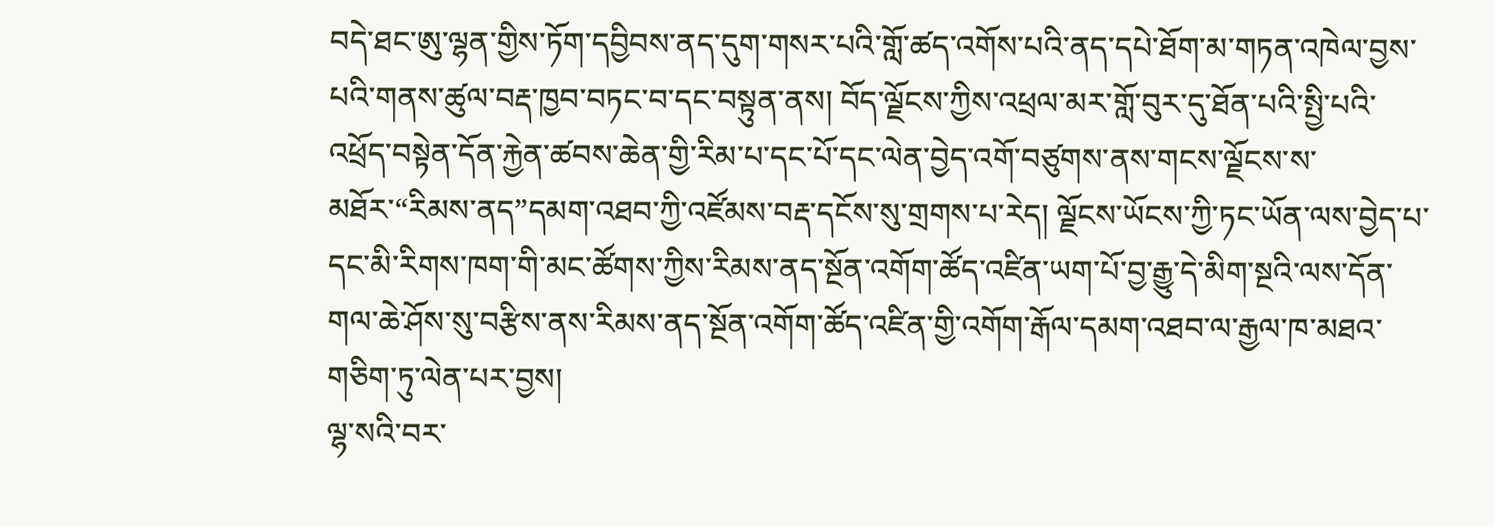བདེ་ཐང་ཨུ་ལྷན་གྱིས་ཏོག་དབྱིབས་ནད་དུག་གསར་པའི་གློ་ཚད་འགོས་པའི་ནད་དཔེ་ཐོག་མ་གཏན་འཁེལ་བྱས་པའི་གནས་ཚུལ་བརྡ་ཁྱབ་བཏང་བ་དང་བསྟུན་ནས། བོད་ལྗོངས་ཀྱིས་འཕྲལ་མར་གློ་བུར་དུ་ཐོན་པའི་སྤྱི་པའི་འཕྲོད་བསྟེན་དོན་རྐྱེན་ཚབས་ཆེན་གྱི་རིམ་པ་དང་པོ་དང་ལེན་བྱེད་འགོ་བཙུགས་ནས་གངས་ལྗོངས་ས་མཐོར་“རིམས་ནད”དམག་འཐབ་ཀྱི་འཛོམས་བརྡ་དངོས་སུ་གྲགས་པ་རེད། ལྗོངས་ཡོངས་ཀྱི་ཏང་ཡོན་ལས་བྱེད་པ་དང་མི་རིགས་ཁག་གི་མང་ཚོགས་ཀྱིས་རིམས་ནད་སྔོན་འགོག་ཚོད་འཛིན་ཡག་པོ་བྱ་རྒྱུ་དེ་མིག་སྔའི་ལས་དོན་གལ་ཆེ་ཤོས་སུ་བརྩིས་ནས་རིམས་ནད་སྔོན་འགོག་ཚོད་འཛིན་གྱི་འགོག་རྒོལ་དམག་འཐབ་ལ་རྒྱལ་ཁ་མཐའ་གཅིག་ཏུ་ལེན་པར་བྱས།
ལྷ་སའི་བར་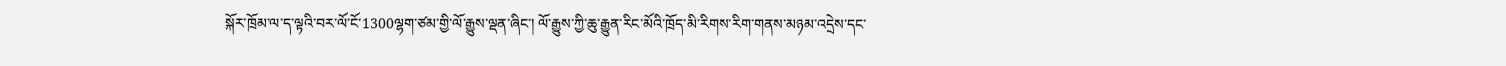སྐོར་ཁྲོམ་ལ་ད་ལྟའི་བར་ལོ་ངོ་1300ལྷག་ཙམ་གྱི་ལོ་རྒྱུས་ལྡན་ཞིང་། ལོ་རྒྱུས་ཀྱི་ཆུ་རྒྱུན་རིང་མོའི་ཁྲོད་མི་རིགས་རིག་གནས་མཉམ་འདྲེས་དང་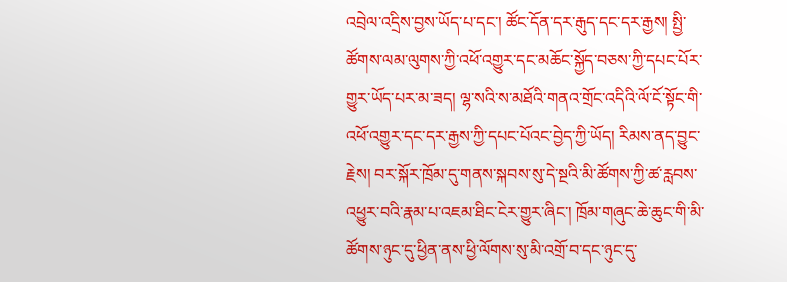འབྲེལ་འདྲིས་བྱས་ཡོད་པ་དང་། ཚོང་དོན་དར་རྒུད་དང་དར་རྒྱས། སྤྱི་ཚོགས་ལམ་ལུགས་ཀྱི་འཕོ་འགྱུར་དང་མཆོང་སྐྱོད་བཅས་ཀྱི་དཔང་པོར་གྱུར་ཡོད་པར་མ་ཟད། ལྷ་སའི་ས་མཐོའི་གནའ་གྲོང་འདིའི་ལོ་ངོ་སྟོང་གི་འཕོ་འགྱུར་དང་དར་རྒྱས་ཀྱི་དཔང་པོའང་བྱེད་ཀྱི་ཡོད། རིམས་ནད་བྱུང་རྗེས། བར་སྐོར་ཁྲོམ་དུ་གནས་སྐབས་སུ་དེ་སྔའི་མི་ཚོགས་ཀྱི་ཚ་རླབས་འཕྱུར་བའི་རྣམ་པ་འཇམ་ཐིང་ངེར་གྱུར་ཞིང་། ཁྲོམ་གཞུང་ཆེ་ཆུང་གི་མི་ཚོགས་ཉུང་དུ་ཕྱིན་ནས་ཕྱི་ལོགས་སུ་མི་འགྲོ་བ་དང་ཉུང་དུ་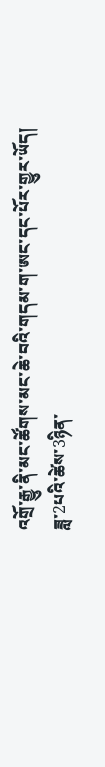འགྲོ་རྒྱུ་ནི་མང་ཚོགས་མང་ཆེ་བའི་གདམ་ག་ཨང་དང་པོར་གྱུར་ཡོད།
ཟླ་2པའི་ཚེས་3ཉིན་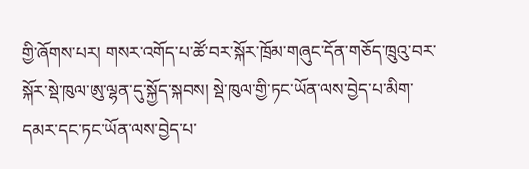གྱི་ཞོགས་པར། གསར་འགོད་པ་ཚོ་བར་སྐོར་ཁྲོམ་གཞུང་དོན་གཅོད་ཁྲུའུ་བར་སྐོར་སྡེ་ཁུལ་ཨུ་ལྷན་དུ་སྐྱོད་སྐབས། སྡེ་ཁུལ་གྱི་ཏང་ཡོན་ལས་བྱེད་པ་མིག་དམར་དང་ཏང་ཡོན་ལས་བྱེད་པ་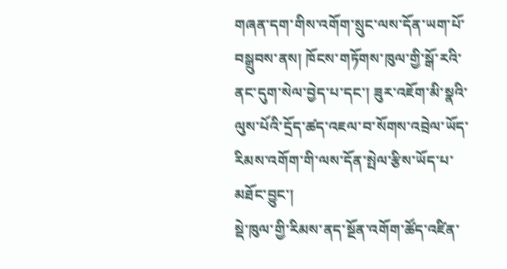གཞན་དག་གིས་འགོག་སྲུང་ལས་དོན་ཡག་པོ་བསྒྲུབས་ནས། ཁོངས་གཏོགས་ཁུལ་གྱི་སྒོ་རའི་ནང་དུག་སེལ་བྱེད་པ་དང་། ཟུར་འཇོག་མི་སྣའི་ལུས་པོའི་དྲོད་ཚད་འཇལ་བ་སོགས་འབྲེལ་ཡོད་རིམས་འགོག་གི་ལས་དོན་སྤེལ་རྩིས་ཡོད་པ་མཐོང་བྱུང་།
སྡེ་ཁུལ་གྱི་རིམས་ནད་སྔོན་འགོག་ཚོད་འཛིན་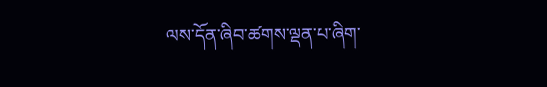ལས་དོན་ཞིབ་ཚགས་ལྡན་པ་ཞིག་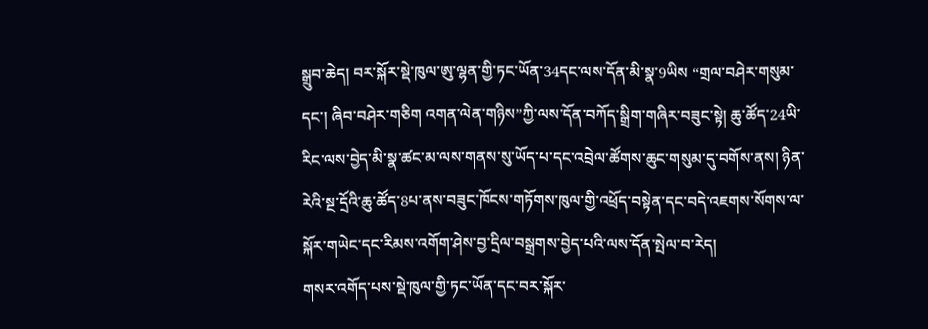སྒྲུབ་ཆེད། བར་སྐོར་སྡེ་ཁུལ་ཨུ་ལྷན་གྱི་ཏང་ཡོན་34དང་ལས་དོན་མི་སྣ་9ཡིས “གྲལ་བཤེར་གསུམ་དང་། ཞིབ་བཤེར་གཅིག འགན་ལེན་གཉིས”ཀྱི་ལས་དོན་བཀོད་སྒྲིག་གཞིར་བཟུང་སྟེ། ཆུ་ཚོད་24ཡི་རིང་ལས་བྱེད་མི་སྣ་ཚང་མ་ལས་གནས་སུ་ཡོད་པ་དང་འབྲེལ་ཚོགས་ཆུང་གསུམ་དུ་བགོས་ནས། ཉིན་རེའི་སྔ་དྲོའི་ཆུ་ཚོད་8པ་ནས་བཟུང་ཁོངས་གཏོགས་ཁུལ་གྱི་འཕྲོད་བསྟེན་དང་བདེ་འཇགས་སོགས་ལ་སྐོར་གཡེང་དང་རིམས་འགོག་ཤེས་བྱ་དྲིལ་བསྒྲགས་བྱེད་པའི་ལས་དོན་སྤེལ་བ་རེད།
གསར་འགོད་པས་སྡེ་ཁུལ་གྱི་ཏང་ཡོན་དང་བར་སྐོར་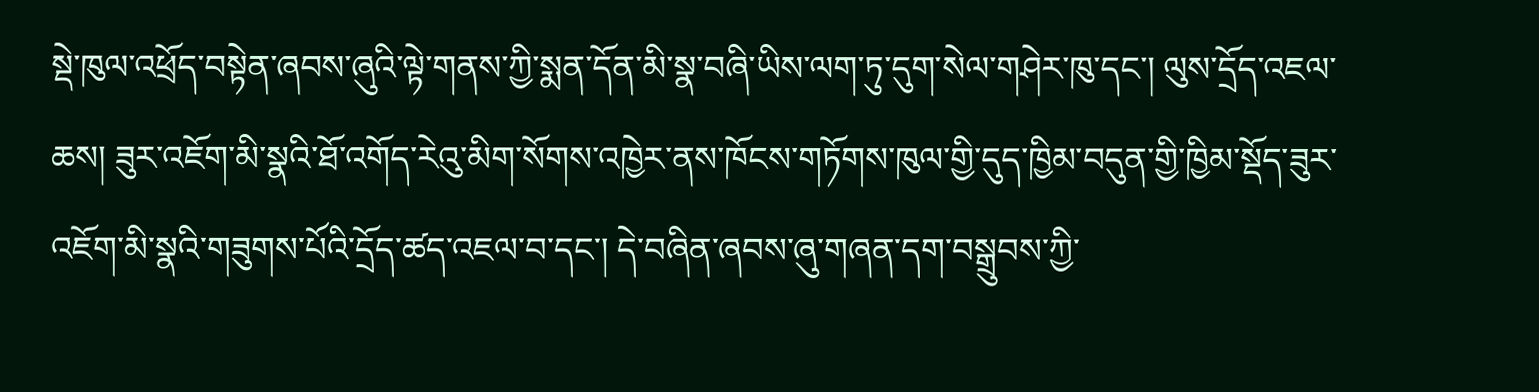སྡེ་ཁུལ་འཕྲོད་བསྟེན་ཞབས་ཞུའི་ལྟེ་གནས་ཀྱི་སྨན་དོན་མི་སྣ་བཞི་ཡིས་ལག་ཏུ་དུག་སེལ་གཤེར་ཁུ་དང་། ལུས་དྲོད་འཇལ་ཆས། ཟུར་འཇོག་མི་སྣའི་ཐོ་འགོད་རེའུ་མིག་སོགས་འཁྱེར་ནས་ཁོངས་གཏོགས་ཁུལ་གྱི་དུད་ཁྱིམ་བདུན་གྱི་ཁྱིམ་སྡོད་ཟུར་འཇོག་མི་སྣའི་གཟུགས་པོའི་དྲོད་ཚད་འཇལ་བ་དང་། དེ་བཞིན་ཞབས་ཞུ་གཞན་དག་བསྒྲུབས་ཀྱི་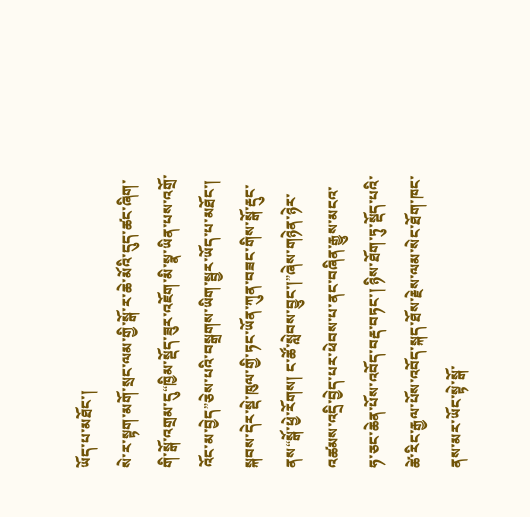ཡོད་པ་མཐོང་།
སེ་ར་སྟག་མགོ་སྲང་ལམ་གྱི་སྒོ་ར་ཆེ་མོའི་དུད་ཚང་ཞིག་གི་སྒོ་འགྲམ་དུ“ཁྱིམ་སྡོད་ཟུར་འཇོག་མི་སྣ་ཡིན་པས་འགྲོ་འོང་མ་བྱེད”ཅེས་པའི་བསྒྲགས་ཡིག་སྦྱར་ཡོད་པ་མཐོང་། སྐབས་དེར་སྡེ་ཁུལ་གྱི་ཏང་ཡོན་ཀུན་བཟང་གིས་སྒོ་རྡུང་ནས“སྒོ་ཕྱེ་རོགས། ང་ཚོ་སླེབས་བྱུང་།”ཞེས་གཉེན་ཉེར་འཚམས་འདྲི་བྱེད་པར་ཕེབས་པ་ནང་བཞིན་རྒྱུས་མངའ་ཧ་ཅང་ཆེན་པོས་འབོད་བརྡ་བཏང་། ཉིས་ཐོག་ཏུ་སྡོད་པའི་ཚེ་རིང་རྒྱལ་པོས་འབོད་སྐད་ཐོས་རྗེས་ལམ་སེང་ཐོག་ཁང་ནས་མར་ཡོང་སྟེ་སྒོ་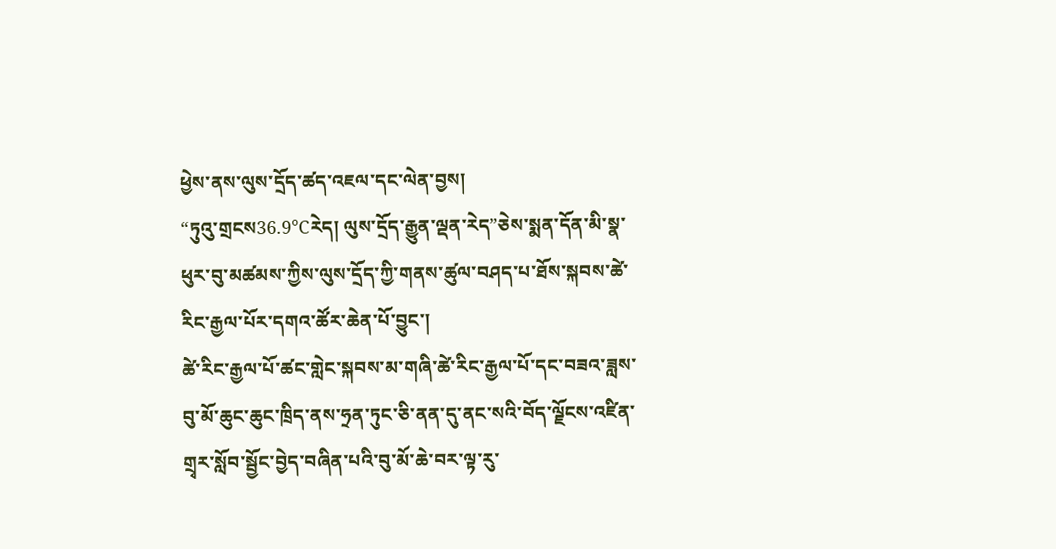ཕྱེས་ནས་ལུས་དྲོད་ཚད་འཇལ་དང་ལེན་བྱས།
“ཏུའུ་གྲངས36.9℃རེད། ལུས་དྲོད་རྒྱུན་ལྡན་རེད”ཅེས་སྨན་དོན་མི་སྣ་ཕུར་བུ་མཚམས་ཀྱིས་ལུས་དྲོད་ཀྱི་གནས་ཚུལ་བཤད་པ་ཐོས་སྐབས་ཚེ་རིང་རྒྱལ་པོར་དགའ་ཚོར་ཆེན་པོ་བྱུང་།
ཚེ་རིང་རྒྱལ་པོ་ཚང་གླེང་སྐབས་མ་གཞི་ཚེ་རིང་རྒྱལ་པོ་དང་བཟའ་ཟླས་བུ་མོ་ཆུང་ཆུང་ཁྲིད་ནས་ཧྲན་ཏུང་ཅི་ནན་དུ་ནང་སའི་བོད་ལྗོངས་འཛིན་གྲྭར་སློབ་སྦྱོང་བྱེད་བཞིན་པའི་བུ་མོ་ཆེ་བར་ལྟ་རུ་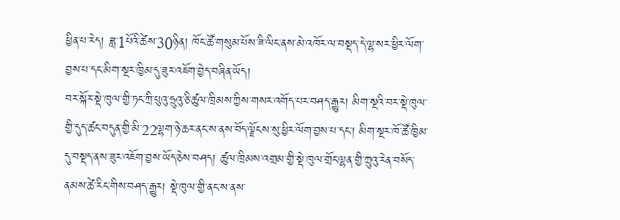ཕྱིན་པ་རེད། ཟླ་1པོའི་ཚེས་30ཉིན། ཁོང་ཚོ་གསུམ་པོས་ཟི་ལིང་ནས་མེ་འཁོར་ལ་བསྡད་དེ་ལྷ་སར་ཕྱིར་ལོག་བྱས་པ་དང་མིག་སྔར་ཁྱིམ་དུ་ཟུར་འཇོག་བྱེད་བཞིན་ཡོད།
བར་སྐོར་སྡེ་ཁུལ་གྱི་ཏང་ཀྲི་པུའུ་ཧྲུའུ་ཅི་ཚུལ་ཁྲིམས་ཀྱིས་གསར་འགོད་པར་བཤད་རྒྱུར། མིག་སྔའི་བར་སྡེ་ཁུལ་གྱི་དུད་ཚང་བདུན་གྱི་མི་22ལྷག་ཉེ་ཆར་ནང་ས་ནས་བོད་ལྗོངས་སུ་ཕྱིར་ལོག་བྱས་པ་དང་། མིག་སྔར་ཁོ་ཚོ་ཁྱིམ་དུ་བསྡད་ནས་ཟུར་འཇོག་བྱས་ཡོད་ཅེས་བཤད། ཚུལ་ཁྲིམས་འགྲམ་གྱི་སྡེ་ཁུལ་གྲོང་ལྷན་གྱི་ཀྲུའུ་རེན་བསོད་ནམས་ཚེ་རིང་གིས་བཤད་རྒྱུར། སྡེ་ཁུལ་གྱི་ནང་ས་ནས་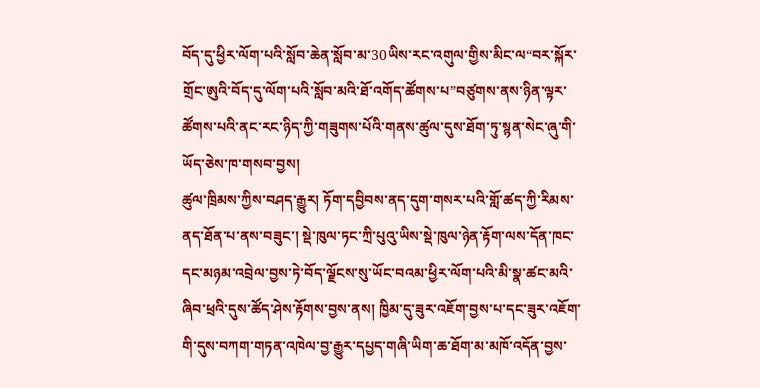བོད་དུ་ཕྱིར་ལོག་པའི་སློབ་ཆེན་སློབ་མ་30ཡིས་རང་འགུལ་གྱིས་མིང་ལ“བར་སྐོར་གྲོང་ཨུའི་བོད་དུ་ལོག་པའི་སློབ་མའི་ཐོ་འགོད་ཚོགས་པ”བཙུགས་ནས་ཉིན་ལྟར་ཚོགས་པའི་ནང་རང་ཉིད་ཀྱི་གཟུགས་པོའི་གནས་ཚུལ་དུས་ཐོག་ཏུ་སྙན་སེང་ཞུ་གི་ཡོད་ཅེས་ཁ་གསབ་བྱས།
ཚུལ་ཁྲིམས་ཀྱིས་བཤད་རྒྱུར། ཏོག་དབྱིབས་ནད་དུག་གསར་པའི་གློ་ཚད་ཀྱི་རིམས་ནད་ཐོན་པ་ནས་བཟུང་། སྡེ་ཁུལ་ཏང་ཀྲི་པུའུ་ཡིས་སྡེ་ཁུལ་ཉེན་རྟོག་ལས་དོན་ཁང་དང་མཉམ་འབྲེལ་བྱས་ཏེ་བོད་ལྗོངས་སུ་ཡོང་བའམ་ཕྱིར་ལོག་པའི་མི་སྣ་ཚང་མའི་ཞིབ་ཕྲའི་དུས་ཚོད་ཤེས་རྟོགས་བྱས་ནས། ཁྱིམ་དུ་ཟུར་འཇོག་བྱས་པ་དང་ཟུར་འཇོག་གི་དུས་བཀག་གཏན་འཁེལ་བྱ་རྒྱུར་དཔྱད་གཞི་ཡིག་ཆ་ཐོག་མ་མཁོ་འདོན་བྱས་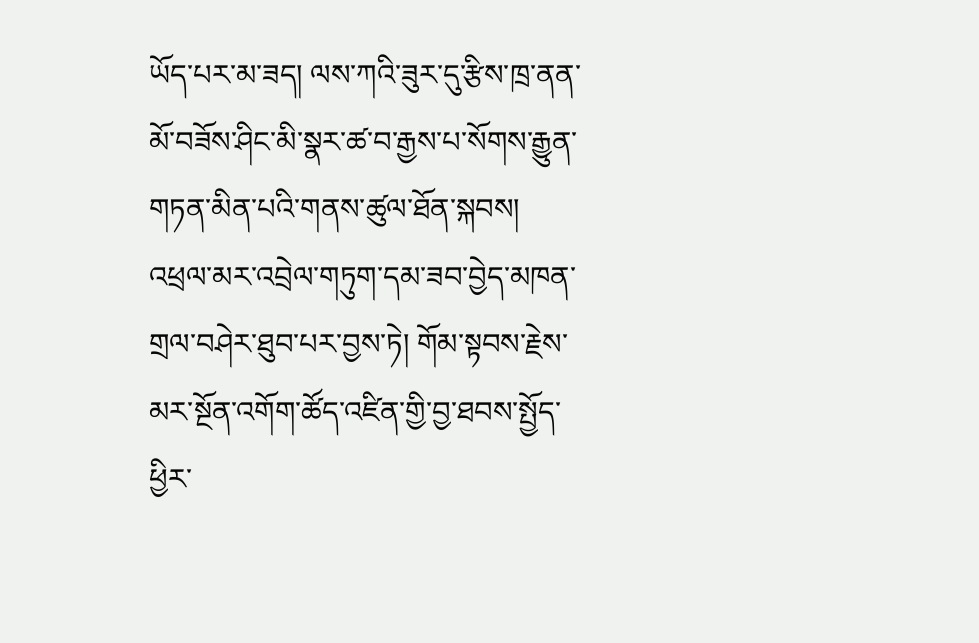ཡོད་པར་མ་ཟད། ལས་ཀའི་ཟུར་དུ་རྩིས་ཁྲ་ནན་མོ་བཟོས་ཤིང་མི་སྣར་ཚ་བ་རྒྱས་པ་སོགས་རྒྱུན་གཏན་མིན་པའི་གནས་ཚུལ་ཐོན་སྐབས། འཕྲལ་མར་འབྲེལ་གཏུག་དམ་ཟབ་བྱེད་མཁན་གྲལ་བཤེར་ཐུབ་པར་བྱས་ཏེ། གོམ་སྟབས་རྗེས་མར་སྔོན་འགོག་ཚོད་འཛིན་གྱི་བྱ་ཐབས་སྤྱོད་ཕྱིར་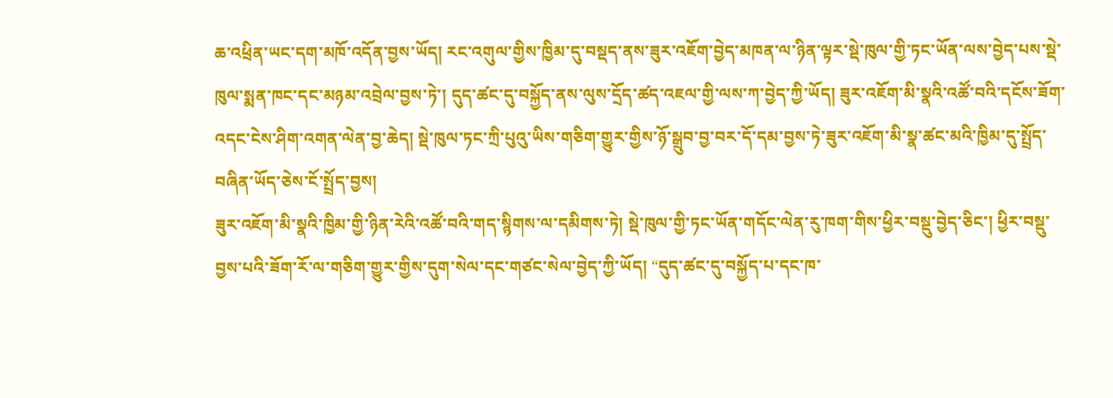ཆ་འཕྲིན་ཡང་དག་མཁོ་འདོན་བྱས་ཡོད། རང་འགུལ་གྱིས་ཁྱིམ་དུ་བསྡད་ནས་ཟུར་འཇོག་བྱེད་མཁན་ལ་ཉིན་ལྟར་སྡེ་ཁུལ་གྱི་ཏང་ཡོན་ལས་བྱེད་པས་སྡེ་ཁུལ་སྨན་ཁང་དང་མཉམ་འབྲེལ་བྱས་ཏེ་། དུད་ཚང་དུ་བསྐྱོད་ནས་ལུས་དྲོད་ཚད་འཇལ་གྱི་ལས་ཀ་བྱེད་ཀྱི་ཡོད། ཟུར་འཇོག་མི་སྣའི་འཚོ་བའི་དངོས་ཟོག་འདང་ངེས་ཤིག་འགན་ལེན་བྱ་ཆེད། སྡེ་ཁུལ་ཏང་ཀྲི་པུའུ་ཡིས་གཅིག་གྱུར་གྱིས་ཉོ་སྒྲུབ་བྱ་བར་དོ་དམ་བྱས་ཏེ་ཟུར་འཇོག་མི་སྣ་ཚང་མའི་ཁྱིམ་དུ་སྤྲོད་བཞིན་ཡོད་ཅེས་ངོ་སྤྲོད་བྱས།
ཟུར་འཇོག་མི་སྣའི་ཁྱིམ་གྱི་ཉིན་རེའི་འཚོ་བའི་གད་སྙིགས་ལ་དམིགས་ཏེ། སྡེ་ཁུལ་གྱི་ཏང་ཡོན་གདོང་ལེན་རུ་ཁག་གིས་ཕྱིར་བསྡུ་བྱེད་ཅིང་། ཕྱིར་བསྡུ་བྱས་པའི་ཟོག་རོ་ལ་གཅིག་གྱུར་གྱིས་དུག་སེལ་དང་གཙང་སེལ་བྱེད་ཀྱི་ཡོད། “དུད་ཚང་དུ་བསྐྱོད་པ་དང་ཁ་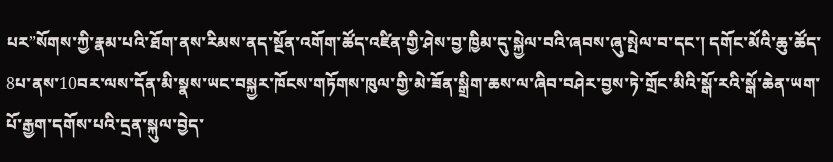པར”སོགས་ཀྱི་རྣམ་པའི་ཐོག་ནས་རིམས་ནད་སྔོན་འགོག་ཚོད་འཛིན་གྱི་ཤེས་བྱ་ཁྱིམ་དུ་སྐྱེལ་བའི་ཞབས་ཞུ་སྤེལ་བ་དང་། དགོང་མོའི་ཆུ་ཚོད་8པ་ནས་10བར་ལས་དོན་མི་སྣས་ཡང་བསྐྱར་ཁོངས་གཏོགས་ཁུལ་གྱི་མེ་ཟོན་སྒྲིག་ཆས་ལ་ཞིབ་བཤེར་བྱས་ཏེ་གྲོང་མིའི་སྒོ་རའི་སྒོ་ཆེན་ཡག་པོ་རྒྱག་དགོས་པའི་དྲན་སྐུལ་བྱེད་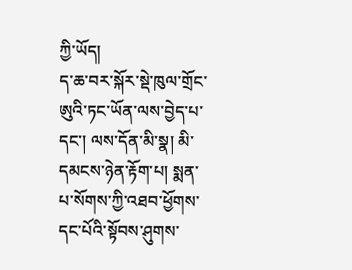ཀྱི་ཡོད།
ད་ཆ་བར་སྐོར་སྡེ་ཁུལ་གྲོང་ཨུའི་ཏང་ཡོན་ལས་བྱེད་པ་དང་། ལས་དོན་མི་སྣ། མི་དམངས་ཉེན་རྟོག་པ། སྨན་པ་སོགས་ཀྱི་འཐབ་ཕྱོགས་དང་པོའི་སྟོབས་ཤུགས་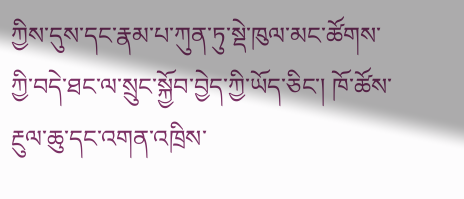ཀྱིས་དུས་དང་རྣམ་པ་ཀུན་ཏུ་སྡེ་ཁུལ་མང་ཚོགས་ཀྱི་བདེ་ཐང་ལ་སྲུང་སྐྱོབ་བྱེད་ཀྱི་ཡོད་ཅིང་། ཁོ་ཚོས་རྔུལ་ཆུ་དང་འགན་འཁྲིས་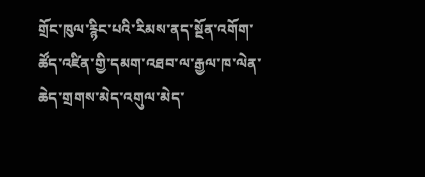གྲོང་ཁུལ་རྙིང་པའི་རིམས་ནད་སྔོན་འགོག་ཚོད་འཛིན་གྱི་དམག་འཐབ་ལ་རྒྱལ་ཁ་ལེན་ཆེད་གྲགས་མེད་འགུལ་མེད་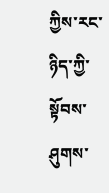ཀྱིས་རང་ཉིད་ཀྱི་སྟོབས་ཤུགས་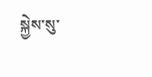སྐྱེས་སུ་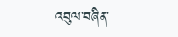འབུལ་བཞིན་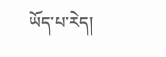ཡོད་པ་རེད།